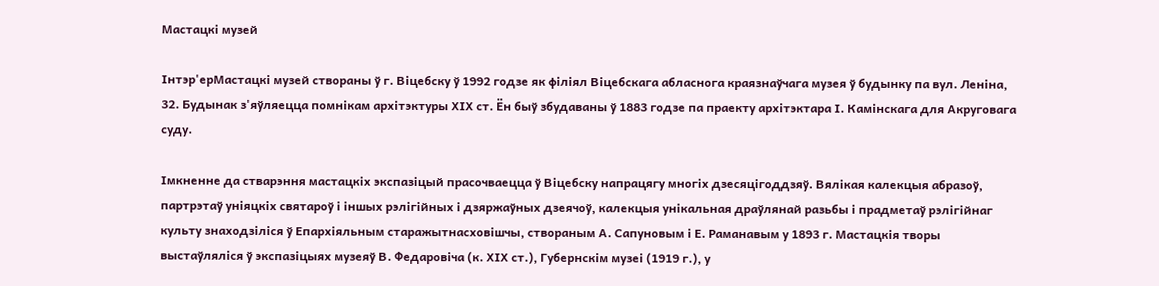Мастацкі музей

Інтэр'ерМастацкі музей створаны ў г. Віцебску ў 1992 годзе як філіял Віцебскага абласнога краязнаўчага музея ў будынку па вул. Леніна, 32. Будынак з'яўляецца помнікам архітэктуры ХІХ ст. Ён быў збудаваны ў 1883 годзе па праекту архітэктара І. Камінскага для Акруговага суду.

Імкненне да стварэння мастацкіх экспазіцый прасочваецца ў Віцебску напрацягу многіх дзесяцігоддзяў. Вялікая калекцыя абразоў, партрэтаў уніяцкіх святароў і іншых рэлігійных і дзяржаўных дзеячоў, калекцыя унікальная драўлянай разьбы і прадметаў рэлігійнаг культу знаходзіліся ў Епархіяльным старажытнасховішчы, створаным А. Сапуновым і Е. Раманавым у 1893 г. Мастацкія творы выстаўляліся ў экспазіцыях музеяў В. Федаровіча (к. ХІХ ст.), Губернскім музеі (1919 г.), у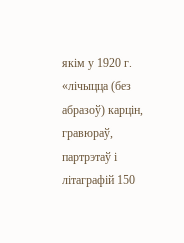якім у 1920 г. «лічыцца (без абразоў) карцін, гравюраў, партрэтаў і літаграфій 150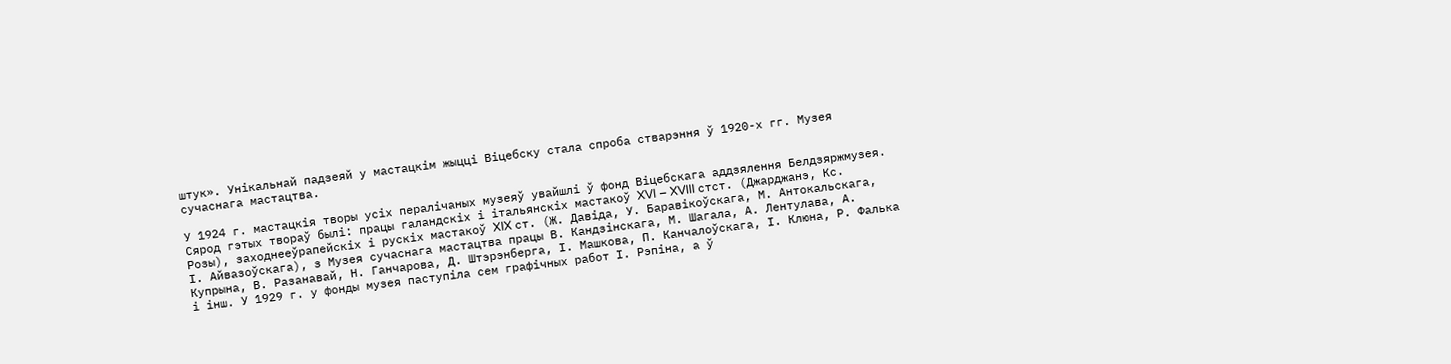штук». Унікальнай падзеяй у мастацкім жыцці Віцебску стала спроба стварэння ў 1920-х гг. Музея сучаснага мастацтва.

У 1924 г. мастацкія творы усіх пералічаных музеяў увайшлі ў фонд Віцебскага аддзялення Белдзяржмузея. Сярод гэтых твораў былі: працы галандскіх і італьянскіх мастакоў XVI – XVIII стст. (Джарджанэ, Кс. Розы), заходнееўрапейскіх і рускіх мастакоў XIX ст. (Ж. Давіда, У. Баравікоўскага, М. Антокальскага, І. Айвазоўскага), з Музея сучаснага мастацтва працы В. Кандзінскага, М. Шагала, А. Лентулава, А. Купрына, В. Разанавай, Н. Ганчарова, Д. Штэрэнберга, І. Машкова, П. Канчалоўскага, І. Клюна, Р. Фалька і інш. У 1929 г. у фонды музея паступіла сем графічных работ І. Рэпіна, а ў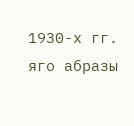1930-х гг. яго абразы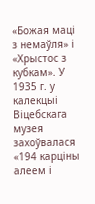«Божая маці з немаўля» і «Хрыстос з кубкам». У 1935 г. у калекцыі Віцебскага музея захоўвалася «194 карціны алеем і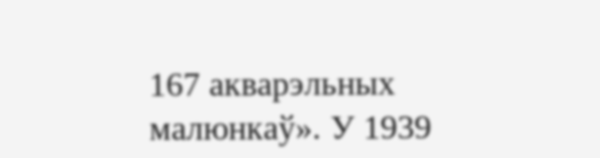167 акварэльных малюнкаў». У 1939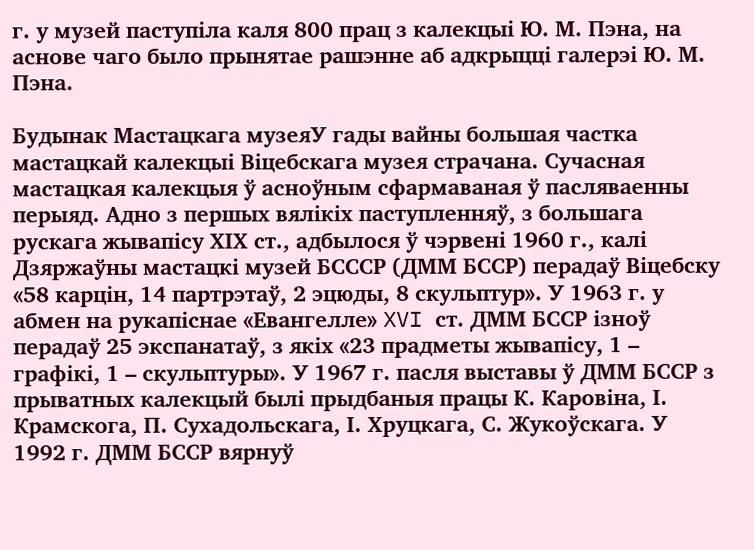г. у музей паступіла каля 800 прац з калекцыі Ю. М. Пэна, на аснове чаго было прынятае рашэнне аб адкрыцці галерэі Ю. М. Пэна.

Будынак Мастацкага музеяУ гады вайны большая частка мастацкай калекцыі Віцебскага музея страчана. Сучасная мастацкая калекцыя ў асноўным сфармаваная ў пасляваенны перыяд. Адно з першых вялікіх паступленняў, з большага рускага жывапісу ХІХ ст., адбылося ў чэрвені 1960 г., калі Дзяржаўны мастацкі музей БСССР (ДММ БССР) перадаў Віцебску «58 карцін, 14 партрэтаў, 2 эцюды, 8 скульптур». У 1963 г. у абмен на рукапіснае «Евангелле» XVI ст. ДММ БССР ізноў перадаў 25 экспанатаў, з якіх «23 прадметы жывапісу, 1 – графікі, 1 – скульптуры». У 1967 г. пасля выставы ў ДММ БССР з прыватных калекцый былі прыдбаныя працы К. Каровіна, І. Крамскога, П. Сухадольскага, І. Хруцкага, С. Жукоўскага. У 1992 г. ДММ БССР вярнуў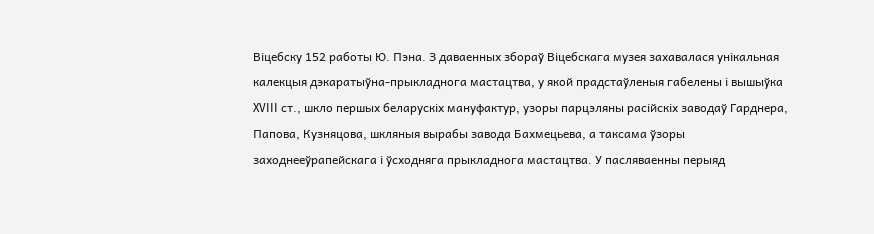Віцебску 152 работы Ю. Пэна. З даваенных збораў Віцебскага музея захавалася унікальная калекцыя дэкаратыўна-прыкладнога мастацтва, у якой прадстаўленыя габелены і вышыўка XVIII ст., шкло першых беларускіх мануфактур, узоры парцэляны расійскіх заводаў Гарднера, Папова, Кузняцова, шкляныя вырабы завода Бахмецьева, а таксама ўзоры заходнееўрапейскага і ўсходняга прыкладнога мастацтва. У пасляваенны перыяд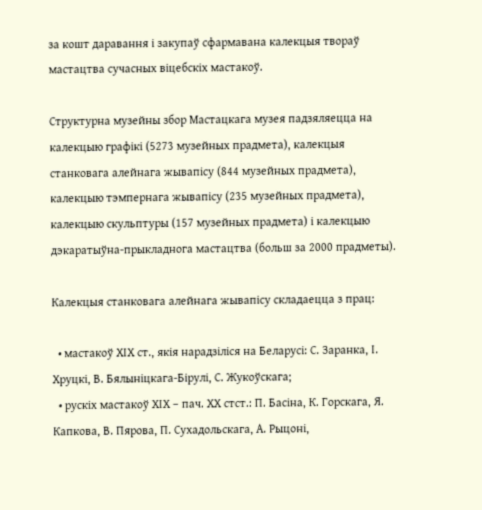за кошт даравання і закупаў сфармавана калекцыя твораў мастацтва сучасных віцебскіх мастакоў.

Структурна музейны збор Мастацкага музея падзяляецца на калекцыю графікі (5273 музейных прадмета), калекцыя станковага алейнага жывапісу (844 музейных прадмета), калекцыю тэмпернага жывапісу (235 музейных прадмета), калекцыю скульптуры (157 музейных прадмета) і калекцыю дэкаратыўна-прыкладнога мастацтва (больш за 2000 прадметы).

Калекцыя станковага алейнага жывапісу складаецца з прац:

  • мастакоў ХІХ ст., якія нарадзіліся на Беларусі: С. Заранка, І. Хруцкі, В. Бялыніцкага-Бірулі, С. Жукоўскага;
  • рускіх мастакоў ХІХ – пач. ХХ стст.: П. Басіна, К. Горскага, Я. Капкова, В. Пярова, П. Сухадольскага, А. Рыцоні,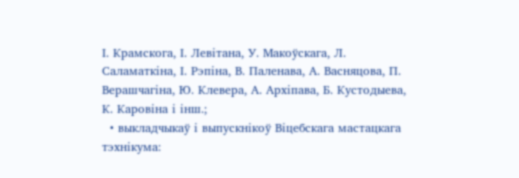І. Крамскога, І. Левітана, У. Макоўскага, Л. Саламаткіна, І. Рэпіна, В. Паленава, А. Васняцова, П. Верашчагіна, Ю. Клевера, А. Архіпава, Б. Кустодыева, К. Каровіна і інш.;
  • выкладчыкаў і выпускнікоў Віцебскага мастацкага тэхнікума: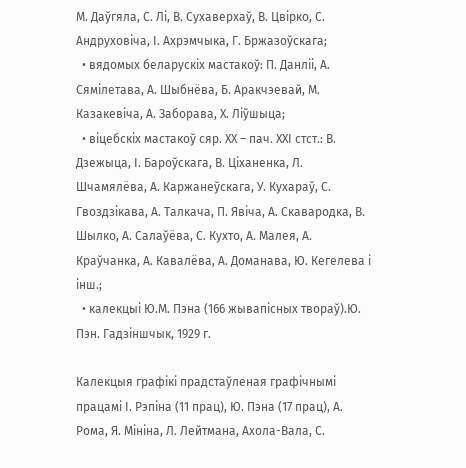М. Даўгяла, С. Лі, В. Сухаверхаў, В. Цвірко, С. Андруховіча, І. Ахрэмчыка, Г. Бржазоўскага;
  • вядомых беларускіх мастакоў: П. Данліі, А. Сямілетава, А. Шыбнёва, Б. Аракчэевай, М. Казакевіча, А. Заборава, Х. Ліўшыца;
  • віцебскіх мастакоў сяр. ХХ – пач. ХХІ стст.: В. Дзежыца, І. Бароўскага, В. Ціханенка, Л. Шчамялёва, А. Каржанеўскага, У. Кухараў, С. Гвоздзікава, А. Талкача, П. Явіча, А. Скавародка, В. Шылко, А. Салаўёва, С. Кухто, А. Малея, А. Краўчанка, А. Кавалёва, А. Доманава, Ю. Кегелева і інш.;
  • калекцыі Ю.М. Пэна (166 жывапісных твораў).Ю. Пэн. Гадзіншчык, 1929 г.

Калекцыя графікі прадстаўленая графічнымі працамі І. Рэпіна (11 прац), Ю. Пэна (17 прац), А. Рома, Я. Мініна, Л. Лейтмана, Ахола-Вала, С.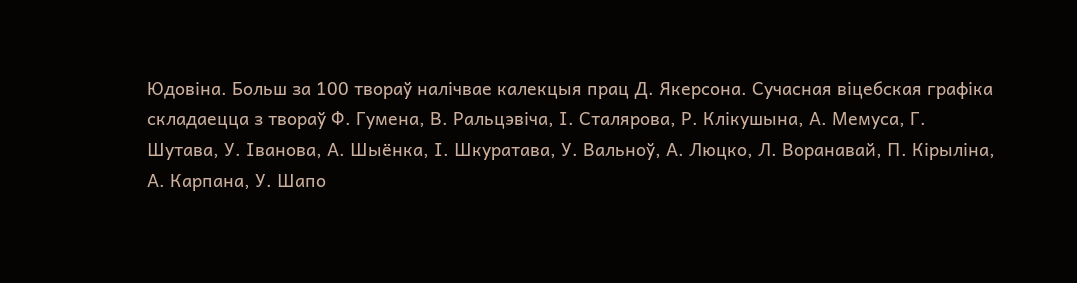Юдовіна. Больш за 100 твораў налічвае калекцыя прац Д. Якерсона. Сучасная віцебская графіка складаецца з твораў Ф. Гумена, В. Ральцэвіча, І. Сталярова, Р. Клікушына, А. Мемуса, Г. Шутава, У. Іванова, А. Шыёнка, І. Шкуратава, У. Вальноў, А. Люцко, Л. Воранавай, П. Кірыліна, А. Карпана, У. Шапо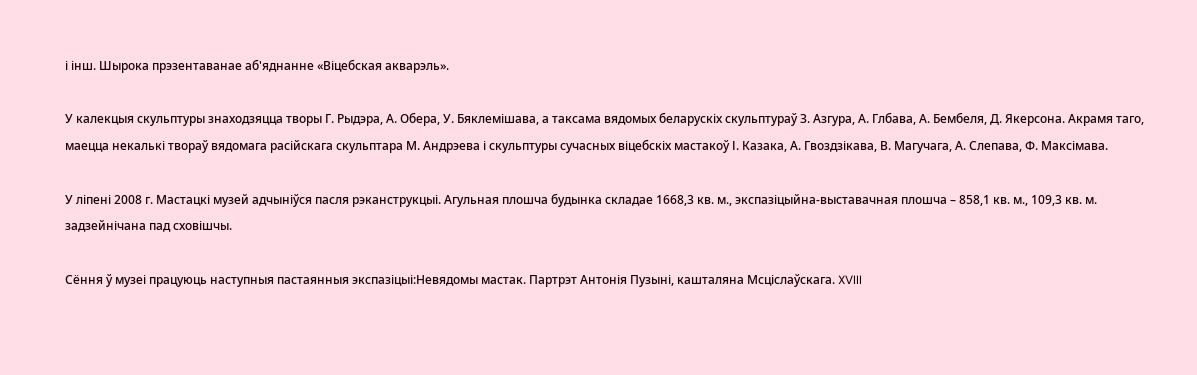і інш. Шырока прэзентаванае аб'яднанне «Віцебская акварэль».

У калекцыя скульптуры знаходзяцца творы Г. Рыдэра, А. Обера, У. Бяклемішава, а таксама вядомых беларускіх скульптураў З. Азгура, А. Глбава, А. Бембеля, Д. Якерсона. Акрамя таго, маецца некалькі твораў вядомага расійскага скульптара М. Андрэева і скульптуры сучасных віцебскіх мастакоў І. Казака, А. Гвоздзікава, В. Магучага, А. Слепава, Ф. Максімава.

У ліпені 2008 г. Мастацкі музей адчыніўся пасля рэканструкцыі. Агульная плошча будынка складае 1668,3 кв. м., экспазіцыйна-выставачная плошча – 858,1 кв. м., 109,3 кв. м. задзейнічана пад сховішчы.

Сёння ў музеі працуюць наступныя пастаянныя экспазіцыі:Невядомы мастак. Партрэт Антонія Пузыні, кашталяна Мсціслаўскага. XVIII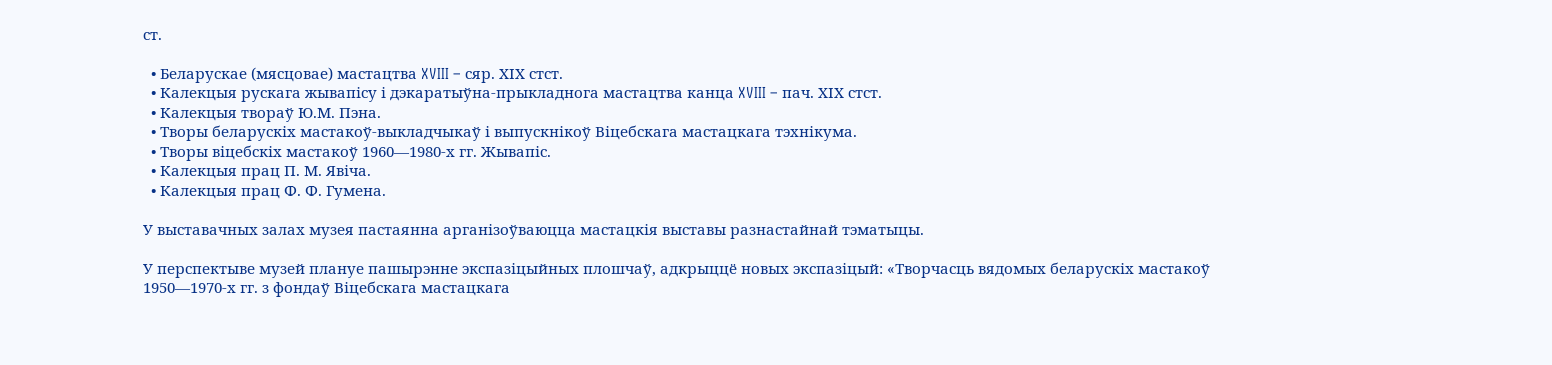ст.

  • Беларускае (мясцовае) мастацтва XVIII – сяр. ХІХ стст.
  • Калекцыя рускага жывапісу і дэкаратыўна-прыкладнога мастацтва канца XVIII – пач. ХІХ стст.
  • Калекцыя твораў Ю.М. Пэна.
  • Творы беларускіх мастакоў-выкладчыкаў і выпускнікоў Віцебскага мастацкага тэхнікума.
  • Творы віцебскіх мастакоў 1960—1980-х гг. Жывапіс.
  • Калекцыя прац П. М. Явіча.
  • Калекцыя прац Ф. Ф. Гумена.

У выставачных залах музея пастаянна арганізоўваюцца мастацкія выставы разнастайнай тэматыцы.

У перспектыве музей плануе пашырэнне экспазіцыйных плошчаў, адкрыццё новых экспазіцый: «Творчасць вядомых беларускіх мастакоў 1950—1970-х гг. з фондаў Віцебскага мастацкага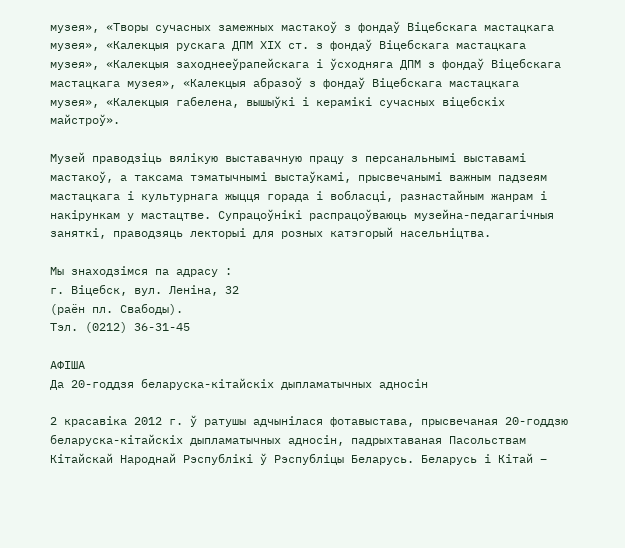музея», «Творы сучасных замежных мастакоў з фондаў Віцебскага мастацкага музея», «Калекцыя рускага ДПМ ХІХ ст. з фондаў Віцебскага мастацкага музея», «Калекцыя заходнееўрапейскага і ўсходняга ДПМ з фондаў Віцебскага мастацкага музея», «Калекцыя абразоў з фондаў Віцебскага мастацкага музея», «Калекцыя габелена, вышыўкі і керамікі сучасных віцебскіх майстроў».

Музей праводзіць вялікую выставачную працу з персанальнымі выставамі мастакоў, а таксама тэматычнымі выстаўкамі, прысвечанымі важным падзеям мастацкага і культурнага жыцця горада і вобласці, разнастайным жанрам і накірункам у мастацтве. Супрацоўнікі распрацоўваюць музейна-педагагічныя заняткі, праводзяць лекторыі для розных катэгорый насельніцтва.

Мы знаходзімся па адрасу :
г. Віцебск, вул. Леніна, 32
(раён пл. Свабоды).
Тэл. (0212) 36-31-45

АФІША
Да 20-годдзя беларуска-кітайскіх дыпламатычных адносін

2 красавіка 2012 г. ў ратушы адчынілася фотавыстава, прысвечаная 20-годдзю беларуска-кітайскіх дыпламатычных адносін, падрыхтаваная Пасольствам Кітайскай Народнай Рэспублікі ў Рэспубліцы Беларусь. Беларусь і Кітай –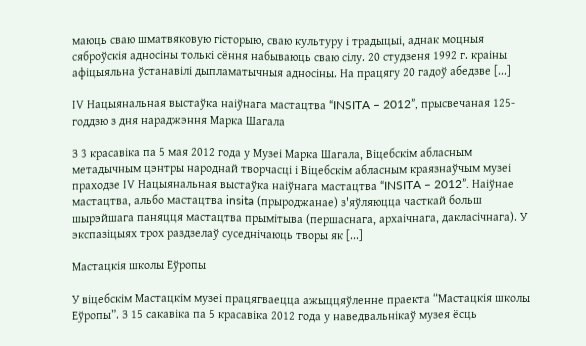маюць сваю шматвяковую гісторыю, сваю культуру і традыцыі, аднак моцныя сяброўскія адносіны толькі сёння набываюць сваю сілу. 20 студзеня 1992 г. краіны афіцыяльна ўстанавілі дыпламатычныя адносіны. На працягу 20 гадоў абедзве [...]

ІV Нацыянальная выстаўка наіўнага мастацтва “INSITA – 2012”, прысвечаная 125-годдзю з дня нараджэння Марка Шагала

З 3 красавіка па 5 мая 2012 года у Музеі Марка Шагала, Віцебскім абласным метадычным цэнтры народнай творчасці і Віцебскім абласным краязнаўчым музеі праходзе ІV Нацыянальная выстаўка наіўнага мастацтва “INSITA – 2012”. Наіўнае мастацтва, альбо мастацтва insita (прыроджанае) з'яўляюцца часткай больш шырэйшага паняцця мастацтва прымітыва (першаснага, архаічнага, дакласічнага). У экспазіцыях трох раздзелаў суседнічаюць творы як [...]

Мастацкія школы Еўропы

У віцебскім Мастацкім музеі працягваецца ажыццяўленне праекта “Мастацкія школы Еўропы”. З 15 сакавіка па 5 красавіка 2012 года у наведвальнікаў музея ёсць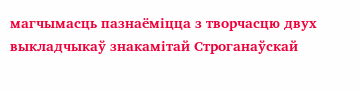магчымасць пазнаёміцца з творчасцю двух выкладчыкаў знакамітай Строганаўскай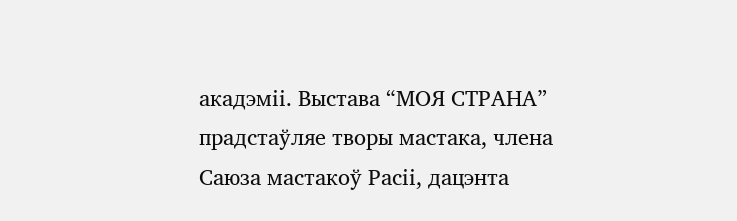акадэміі. Выстава “МОЯ СТРАНА” прадстаўляе творы мастака, члена Саюза мастакоў Расіі, дацэнта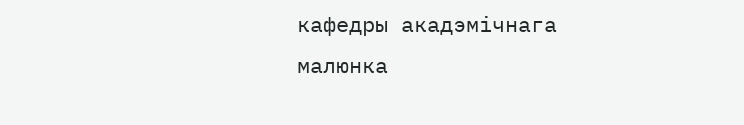кафедры акадэмічнага малюнка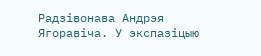Радзівонава Андрэя Ягоравіча. У экспазіцыю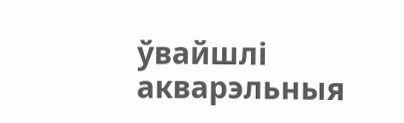ўвайшлі акварэльныя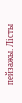пейзажы. Лісты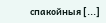спакойныя [...]